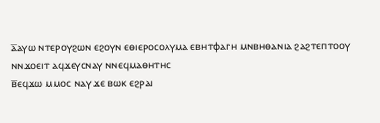ⲁ̅ⲁⲩⲱ ⲛⲧⲉⲣⲟⲩϩⲱⲛ ⲉϩⲟⲩⲛ ⲉⲑⲓⲉⲣⲟⲥⲟⲗⲩⲙⲁ ⲉⲃⲏⲧⲫⲁⲅⲏ ⲙⲛⲃⲏⲑⲁⲛⲓⲁ ϩⲁϩⲧⲉⲡⲧⲟⲟⲩ ⲛⲛϫⲟⲉⲓⲧ ⲁϥϫⲉⲩⲥⲛⲁⲩ ⲛⲛⲉϥⲙⲁⲑⲏⲧⲏⲥ
ⲃ̅ⲉϥϫⲱ ⲙⲙⲟⲥ ⲛⲁⲩ ϫⲉ ⲃⲱⲕ ⲉϩⲣⲁⲓ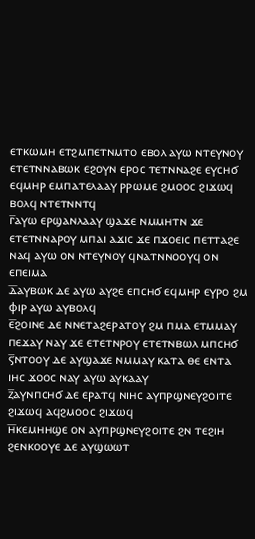ⲉⲧⲕⲱⲙⲏ ⲉⲧϩⲙⲡⲉⲧⲛⲙⲧⲟ ⲉⲃⲟⲗ ⲁⲩⲱ ⲛⲧⲉⲩⲛⲟⲩ ⲉⲧⲉⲧⲛⲛⲁⲃⲱⲕ ⲉϩⲟⲩⲛ ⲉⲣⲟⲥ ⲧⲉⲧⲛⲛⲁϩⲉ ⲉⲩⲥⲏϭ ⲉϥⲙⲏⲣ ⲉⲙⲡⲁⲧⲉⲗⲁⲁⲩ ⲣⲣⲱⲙⲉ ϩⲙⲟⲟⲥ ϩⲓϫⲱϥ ⲃⲟⲗϥ ⲛⲧⲉⲧⲛⲛⲧϥ
ⲅ̅ⲁⲩⲱ ⲉⲣϣⲁⲛⲗⲁⲁⲩ ϣⲁϫⲉ ⲛⲙⲙⲏⲧⲛ ϫⲉ ⲉⲧⲉⲧⲛⲛⲁⲣⲟⲩ ⲙⲡⲁⲓ ⲁϫⲓⲥ ϫⲉ ⲡϫⲟⲉⲓⲥ ⲡⲉⲧⲧⲁϩⲉ ⲛⲁϥ ⲁⲩⲱ ⲟⲛ ⲛⲧⲉⲩⲛⲟⲩ ϥⲛⲁⲧⲛⲛⲟⲟⲩϥ ⲟⲛ ⲉⲡⲉⲓⲙⲁ
ⲇ̅ⲁⲩⲃⲱⲕ ⲇⲉ ⲁⲩⲱ ⲁⲩϩⲉ ⲉⲡⲥⲏϭ ⲉϥⲙⲏⲣ ⲉⲩⲣⲟ ϩⲙ ⲫⲓⲣ ⲁⲩⲱ ⲁⲩⲃⲟⲗϥ
ⲉ̅ϩⲟⲓⲛⲉ ⲇⲉ ⲛⲛⲉⲧⲁϩⲉⲣⲁⲧⲟⲩ ϩⲙ ⲡⲙⲁ ⲉⲧⲙⲙⲁⲩ ⲡⲉϫⲁⲩ ⲛⲁⲩ ϫⲉ ⲉⲧⲉⲧⲛⲣⲟⲩ ⲉⲧⲉⲧⲛⲃⲱⲗ ⲙⲡⲥⲏϭ
ⲋ̅ⲛⲧⲟⲟⲩ ⲇⲉ ⲁⲩϣⲁϫⲉ ⲛⲙⲙⲁⲩ ⲕⲁⲧⲁ ⲑⲉ ⲉⲛⲧⲁ ⲓⲏⲥ ϫⲟⲟⲥ ⲛⲁⲩ ⲁⲩⲱ ⲁⲩⲕⲁⲁⲩ
ⲍ̅ⲁⲩⲛⲡⲥⲏϭ ⲇⲉ ⲉⲣⲁⲧϥ ⲛⲓⲏⲥ ⲁⲩⲡⲣϣⲛⲉⲩϩⲟⲓⲧⲉ ϩⲓϫⲱϥ ⲁϥϩⲙⲟⲟⲥ ϩⲓϫⲱϥ
ⲏ̅ⲕⲉⲙⲏⲏϣⲉ ⲟⲛ ⲁⲩⲡⲣϣⲛⲉⲩϩⲟⲓⲧⲉ ϩⲛ ⲧⲉϩⲓⲏ ϩⲉⲛⲕⲟⲟⲩⲉ ⲇⲉ ⲁⲩϣⲱⲱⲧ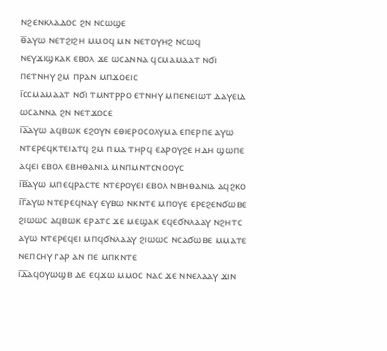ⲛϩⲉⲛⲕⲗⲁⲇⲟⲥ ϩⲛ ⲛⲥⲱϣⲉ
ⲑ̅ⲁⲩⲱ ⲛⲉⲧϩⲓϩⲏ ⲙⲙⲟϥ ⲙⲛ ⲛⲉⲧⲟⲩⲏϩ ⲛⲥⲱϥ ⲛⲉⲩϫⲓϣⲕⲁⲕ ⲉⲃⲟⲗ ϫⲉ ⲱⲥⲁⲛⲛⲁ ϥⲥⲙⲁⲙⲁⲁⲧ ⲛϭⲓ ⲡⲉⲧⲛⲏⲩ ϩⲙ ⲡⲣⲁⲛ ⲙⲡϫⲟⲉⲓⲥ
ⲓ̅ⲥⲥⲙⲁⲙⲁⲁⲧ ⲛϭⲓ ⲧⲙⲛⲧⲣⲣⲟ ⲉⲧⲛⲏⲩ ⲙⲡⲉⲛⲉⲓⲱⲧ ⲇⲁⲩⲉⲓⲇ ⲱⲥⲁⲛⲛⲁ ϩⲛ ⲛⲉⲧϫⲟⲥⲉ
ⲓ̅ⲁ̅ⲁⲩⲱ ⲁϥⲃⲱⲕ ⲉϩⲟⲩⲛ ⲉⲑⲓⲉⲣⲟⲥⲟⲗⲩⲙⲁ ⲉⲡⲉⲣⲡⲉ ⲁⲩⲱ ⲛⲧⲉⲣⲉϥⲕⲧⲉⲓⲁⲧϥ ϩⲙ ⲡⲙⲁ ⲧⲏⲣϥ ⲉⲁⲣⲟⲩϩⲉ ⲏⲇⲏ ϣⲱⲡⲉ ⲁϥⲉⲓ ⲉⲃⲟⲗ ⲉⲃⲏⲑⲁⲛⲓⲁ ⲙⲛⲡⲙⲛⲧⲥⲛⲟⲟⲩⲥ
ⲓ̅ⲃ̅ⲁⲩⲱ ⲙⲡⲉϥⲣⲁⲥⲧⲉ ⲛⲧⲉⲣⲟⲩⲉⲓ ⲉⲃⲟⲗ ⲛⲃⲏⲑⲁⲛⲓⲁ ⲁϥϩⲕⲟ
ⲓ̅ⲅ̅ⲁⲩⲱ ⲛⲧⲉⲣⲉϥⲛⲁⲩ ⲉⲩⲃⲱ ⲛⲕⲛⲧⲉ ⲙⲡⲟⲩⲉ ⲉⲣⲉϩⲉⲛϭⲱⲃⲉ ϩⲓⲱⲱⲥ ⲁϥⲃⲱⲕ ⲉⲣⲁⲧⲥ ϫⲉ ⲙⲉϣⲁⲕ ⲉϥⲉϭⲛⲗⲁⲁⲩ ⲛϩⲏⲧⲥ ⲁⲩⲱ ⲛⲧⲉⲣⲉϥⲉⲓ ⲙⲡϥϭⲛⲗⲁⲁⲩ ϩⲓⲱⲱⲥ ⲛⲥⲁϭⲱⲃⲉ ⲙⲙⲁⲧⲉ ⲛⲉⲡⲥⲏⲩ ⲅⲁⲣ ⲁⲛ ⲡⲉ ⲙⲡⲕⲛⲧⲉ
ⲓ̅ⲇ̅ⲁϥⲟⲩⲱϣⲃ ⲇⲉ ⲉϥϫⲱ ⲙⲙⲟⲥ ⲛⲁⲥ ϫⲉ ⲛⲛⲉⲗⲁⲁⲩ ϫⲓⲛ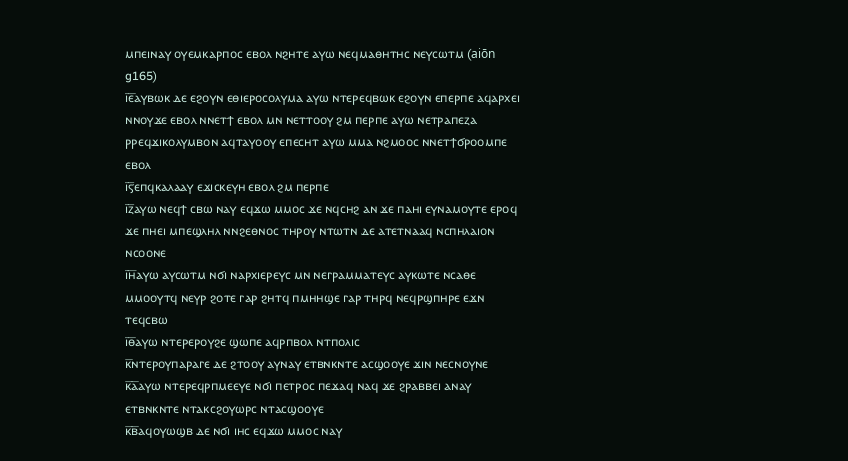ⲙⲡⲉⲓⲛⲁⲩ ⲟⲩⲉⲙⲕⲁⲣⲡⲟⲥ ⲉⲃⲟⲗ ⲛϩⲏⲧⲉ ⲁⲩⲱ ⲛⲉϥⲙⲁⲑⲏⲧⲏⲥ ⲛⲉⲩⲥⲱⲧⲙ (aiōn g165)
ⲓ̅ⲉ̅ⲁⲩⲃⲱⲕ ⲇⲉ ⲉϩⲟⲩⲛ ⲉⲑⲓⲉⲣⲟⲥⲟⲗⲩⲙⲁ ⲁⲩⲱ ⲛⲧⲉⲣⲉϥⲃⲱⲕ ⲉϩⲟⲩⲛ ⲉⲡⲉⲣⲡⲉ ⲁϥⲁⲣⲭⲉⲓ ⲛⲛⲟⲩϫⲉ ⲉⲃⲟⲗ ⲛⲛⲉⲧϯ ⲉⲃⲟⲗ ⲙⲛ ⲛⲉⲧⲧⲟⲟⲩ ϩⲙ ⲡⲉⲣⲡⲉ ⲁⲩⲱ ⲛⲉⲧⲣⲁⲡⲉⲍⲁ ⲣⲣⲉϥϫⲓⲕⲟⲗⲩⲙⲃⲟⲛ ⲁϥⲧⲁⲩⲟⲟⲩ ⲉⲡⲉⲥⲏⲧ ⲁⲩⲱ ⲙⲙⲁ ⲛϩⲙⲟⲟⲥ ⲛⲛⲉⲧϯϭⲣⲟⲟⲙⲡⲉ ⲉⲃⲟⲗ
ⲓ̅ⲋ̅ⲉⲡϥⲕⲁⲗⲁⲁⲩ ⲉϫⲓⲥⲕⲉⲩⲏ ⲉⲃⲟⲗ ϩⲙ ⲡⲉⲣⲡⲉ
ⲓ̅ⲍ̅ⲁⲩⲱ ⲛⲉϥϯ ⲥⲃⲱ ⲛⲁⲩ ⲉϥϫⲱ ⲙⲙⲟⲥ ϫⲉ ⲛϥⲥⲏϩ ⲁⲛ ϫⲉ ⲡⲁⲏⲓ ⲉⲩⲛⲁⲙⲟⲩⲧⲉ ⲉⲣⲟϥ ϫⲉ ⲡⲏⲉⲓ ⲙⲡⲉϣⲗⲏⲗ ⲛⲛϩⲉⲑⲛⲟⲥ ⲧⲏⲣⲟⲩ ⲛⲧⲱⲧⲛ ⲇⲉ ⲁⲧⲉⲧⲛⲁⲁϥ ⲛⲥⲡⲏⲗⲁⲓⲟⲛ ⲛⲥⲟⲟⲛⲉ
ⲓ̅ⲏ̅ⲁⲩⲱ ⲁⲩⲥⲱⲧⲙ ⲛϭⲓ ⲛⲁⲣⲭⲓⲉⲣⲉⲩⲥ ⲙⲛ ⲛⲉⲅⲣⲁⲙⲙⲁⲧⲉⲩⲥ ⲁⲩⲕⲱⲧⲉ ⲛⲥⲁⲑⲉ ⲙⲙⲟⲟⲩⲧϥ ⲛⲉⲩⲣ ϩⲟⲧⲉ ⲅⲁⲣ ϩⲏⲧϥ ⲡⲙⲏⲏϣⲉ ⲅⲁⲣ ⲧⲏⲣϥ ⲛⲉϥⲣϣⲡⲏⲣⲉ ⲉϫⲛ ⲧⲉϥⲥⲃⲱ
ⲓ̅ⲑ̅ⲁⲩⲱ ⲛⲧⲉⲣⲉⲣⲟⲩϩⲉ ϣⲱⲡⲉ ⲁϥⲣⲡⲃⲟⲗ ⲛⲧⲡⲟⲗⲓⲥ
ⲕ̅ⲛⲧⲉⲣⲟⲩⲡⲁⲣⲁⲅⲉ ⲇⲉ ϩⲧⲟⲟⲩ ⲁⲩⲛⲁⲩ ⲉⲧⲃⲛⲕⲛⲧⲉ ⲁⲥϣⲟⲟⲩⲉ ϫⲓⲛ ⲛⲉⲥⲛⲟⲩⲛⲉ
ⲕ̅ⲁ̅ⲁⲩⲱ ⲛⲧⲉⲣⲉϥⲣⲡⲙⲉⲉⲩⲉ ⲛϭⲓ ⲡⲉⲧⲣⲟⲥ ⲡⲉϫⲁϥ ⲛⲁϥ ϫⲉ ϩⲣⲁⲃⲃⲉⲓ ⲁⲛⲁⲩ ⲉⲧⲃⲛⲕⲛⲧⲉ ⲛⲧⲁⲕⲥϩⲟⲩⲱⲣⲥ ⲛⲧⲁⲥϣⲟⲟⲩⲉ
ⲕ̅ⲃ̅ⲁϥⲟⲩⲱϣⲃ ⲇⲉ ⲛϭⲓ ⲓⲏⲥ ⲉϥϫⲱ ⲙⲙⲟⲥ ⲛⲁⲩ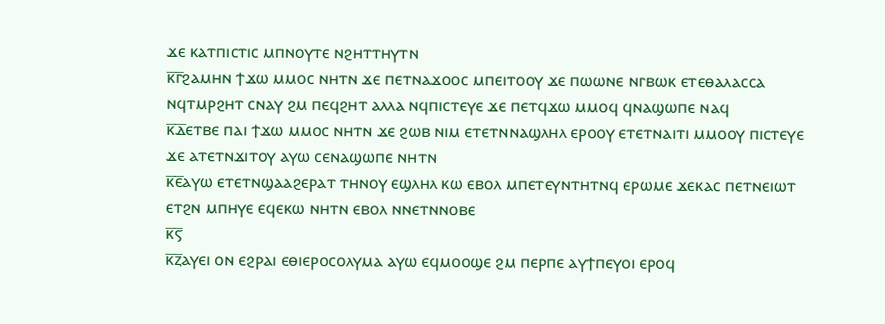ϫⲉ ⲕⲁⲧⲡⲓⲥⲧⲓⲥ ⲙⲡⲛⲟⲩⲧⲉ ⲛϩⲏⲧⲧⲏⲩⲧⲛ
ⲕ̅ⲅ̅ϩⲁⲙⲏⲛ ϯϫⲱ ⲙⲙⲟⲥ ⲛⲏⲧⲛ ϫⲉ ⲡⲉⲧⲛⲁϫⲟⲟⲥ ⲙⲡⲉⲓⲧⲟⲟⲩ ϫⲉ ⲡⲱⲱⲛⲉ ⲛⲅⲃⲱⲕ ⲉⲧⲉⲑⲁⲗⲁⲥⲥⲁ ⲛϥⲧⲙⲣϩⲏⲧ ⲥⲛⲁⲩ ϩⲙ ⲡⲉϥϩⲏⲧ ⲁⲗⲗⲁ ⲛϥⲡⲓⲥⲧⲉⲩⲉ ϫⲉ ⲡⲉⲧϥϫⲱ ⲙⲙⲟϥ ϥⲛⲁϣⲱⲡⲉ ⲛⲁϥ
ⲕ̅ⲇ̅ⲉⲧⲃⲉ ⲡⲁⲓ ϯϫⲱ ⲙⲙⲟⲥ ⲛⲏⲧⲛ ϫⲉ ϩⲱⲃ ⲛⲓⲙ ⲉⲧⲉⲧⲛⲛⲁϣⲗⲏⲗ ⲉⲣⲟⲟⲩ ⲉⲧⲉⲧⲛⲁⲓⲧⲓ ⲙⲙⲟⲟⲩ ⲡⲓⲥⲧⲉⲩⲉ ϫⲉ ⲁⲧⲉⲧⲛϫⲓⲧⲟⲩ ⲁⲩⲱ ⲥⲉⲛⲁϣⲱⲡⲉ ⲛⲏⲧⲛ
ⲕ̅ⲉ̅ⲁⲩⲱ ⲉⲧⲉⲧⲛϣⲁⲁϩⲉⲣⲁⲧ ⲧⲏⲛⲟⲩ ⲉϣⲗⲏⲗ ⲕⲱ ⲉⲃⲟⲗ ⲙⲡⲉⲧⲉⲩⲛⲧⲏⲧⲛϥ ⲉⲣⲱⲙⲉ ϫⲉⲕⲁⲥ ⲡⲉⲧⲛⲉⲓⲱⲧ ⲉⲧϩⲛ ⲙⲡⲏⲩⲉ ⲉϥⲉⲕⲱ ⲛⲏⲧⲛ ⲉⲃⲟⲗ ⲛⲛⲉⲧⲛⲛⲟⲃⲉ
ⲕ̅ⲋ̅
ⲕ̅ⲍ̅ⲁⲩⲉⲓ ⲟⲛ ⲉϩⲣⲁⲓ ⲉⲑⲓⲉⲣⲟⲥⲟⲗⲩⲙⲁ ⲁⲩⲱ ⲉϥⲙⲟⲟϣⲉ ϩⲙ ⲡⲉⲣⲡⲉ ⲁⲩϯⲡⲉⲩⲟⲓ ⲉⲣⲟϥ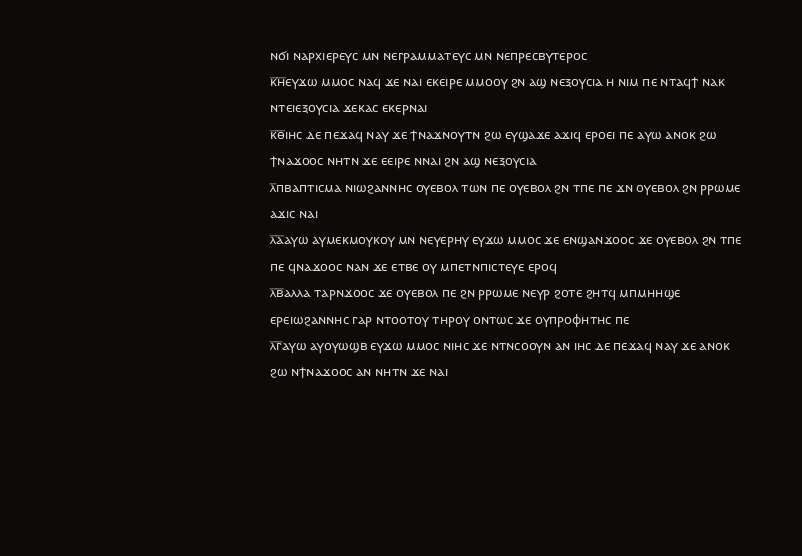ⲛϭⲓ ⲛⲁⲣⲭⲓⲉⲣⲉⲩⲥ ⲙⲛ ⲛⲉⲅⲣⲁⲙⲙⲁⲧⲉⲩⲥ ⲙⲛ ⲛⲉⲡⲣⲉⲥⲃⲩⲧⲉⲣⲟⲥ
ⲕ̅ⲏ̅ⲉⲩϫⲱ ⲙⲙⲟⲥ ⲛⲁϥ ϫⲉ ⲛⲁⲓ ⲉⲕⲉⲓⲣⲉ ⲙⲙⲟⲟⲩ ϩⲛ ⲁϣ ⲛⲉⲝⲟⲩⲥⲓⲁ ⲏ ⲛⲓⲙ ⲡⲉ ⲛⲧⲁϥϯ ⲛⲁⲕ ⲛⲧⲉⲓⲉⲝⲟⲩⲥⲓⲁ ϫⲉⲕⲁⲥ ⲉⲕⲉⲣⲛⲁⲓ
ⲕ̅ⲑ̅ⲓⲏⲥ ⲇⲉ ⲡⲉϫⲁϥ ⲛⲁⲩ ϫⲉ ϯⲛⲁϫⲛⲟⲩⲧⲛ ϩⲱ ⲉⲩϣⲁϫⲉ ⲁϫⲓϥ ⲉⲣⲟⲉⲓ ⲡⲉ ⲁⲩⲱ ⲁⲛⲟⲕ ϩⲱ ϯⲛⲁϫⲟⲟⲥ ⲛⲏⲧⲛ ϫⲉ ⲉⲉⲓⲣⲉ ⲛⲛⲁⲓ ϩⲛ ⲁϣ ⲛⲉⲝⲟⲩⲥⲓⲁ
ⲗ̅ⲡⲃⲁⲡⲧⲓⲥⲙⲁ ⲛⲓⲱϩⲁⲛⲛⲏⲥ ⲟⲩⲉⲃⲟⲗ ⲧⲱⲛ ⲡⲉ ⲟⲩⲉⲃⲟⲗ ϩⲛ ⲧⲡⲉ ⲡⲉ ϫⲛ ⲟⲩⲉⲃⲟⲗ ϩⲛ ⲣⲣⲱⲙⲉ ⲁϫⲓⲥ ⲛⲁⲓ
ⲗ̅ⲁ̅ⲁⲩⲱ ⲁⲩⲙⲉⲕⲙⲟⲩⲕⲟⲩ ⲙⲛ ⲛⲉⲩⲉⲣⲏⲩ ⲉⲩϫⲱ ⲙⲙⲟⲥ ϫⲉ ⲉⲛϣⲁⲛϫⲟⲟⲥ ϫⲉ ⲟⲩⲉⲃⲟⲗ ϩⲛ ⲧⲡⲉ ⲡⲉ ϥⲛⲁϫⲟⲟⲥ ⲛⲁⲛ ϫⲉ ⲉⲧⲃⲉ ⲟⲩ ⲙⲡⲉⲧⲛⲡⲓⲥⲧⲉⲩⲉ ⲉⲣⲟϥ
ⲗ̅ⲃ̅ⲁⲗⲗⲁ ⲧⲁⲣⲛϫⲟⲟⲥ ϫⲉ ⲟⲩⲉⲃⲟⲗ ⲡⲉ ϩⲛ ⲣⲣⲱⲙⲉ ⲛⲉⲩⲣ ϩⲟⲧⲉ ϩⲏⲧϥ ⲙⲡⲙⲏⲏϣⲉ ⲉⲣⲉⲓⲱϩⲁⲛⲛⲏⲥ ⲅⲁⲣ ⲛⲧⲟⲟⲧⲟⲩ ⲧⲏⲣⲟⲩ ⲟⲛⲧⲱⲥ ϫⲉ ⲟⲩⲡⲣⲟⲫⲏⲧⲏⲥ ⲡⲉ
ⲗ̅ⲅ̅ⲁⲩⲱ ⲁⲩⲟⲩⲱϣⲃ ⲉⲩϫⲱ ⲙⲙⲟⲥ ⲛⲓⲏⲥ ϫⲉ ⲛⲧⲛⲥⲟⲟⲩⲛ ⲁⲛ ⲓⲏⲥ ⲇⲉ ⲡⲉϫⲁϥ ⲛⲁⲩ ϫⲉ ⲁⲛⲟⲕ ϩⲱ ⲛϯⲛⲁϫⲟⲟⲥ ⲁⲛ ⲛⲏⲧⲛ ϫⲉ ⲛⲁⲓ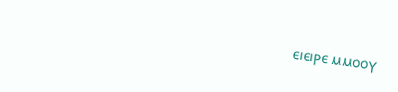ⲉⲓⲉⲓⲣⲉ ⲙⲙⲟⲟⲩ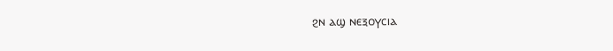ϩⲛ ⲁϣ ⲛⲉⲝⲟⲩⲥⲓⲁ